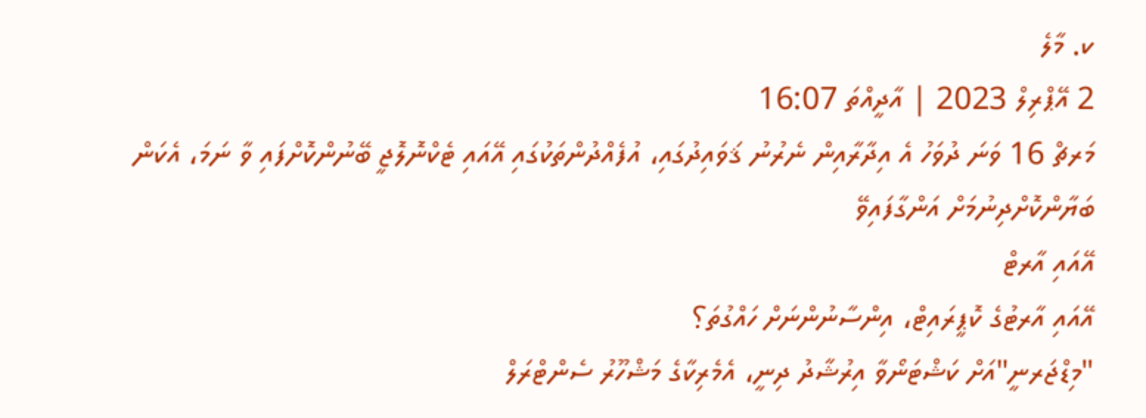ކ. މާލެ
2 އޭޕްރިލް 2023 | އާދީއްތަ 16:07
މަރޗް 16 ވަނަ ދުވަހު އެ އިދާރާއިން ނެރުނު ޤަވައިދުގައި، އުފެއްދުންތަކުގައި އޭއައި ޓެކްނޮލޮޖީ ބޭނުންކޮށްފައި ވާ ނަމަ، އެކަން ބަޔާންކޮށްދިނުމަށް އަންގާފައިވޭ
އޭއައި އާރޓް
އޭއައި އާރޓުގެ ކޮޕީރައިޓް، އިންސާނުންނަށް ހައްގުތަ؟
"މިޑްޖަރނީ"އަށް ކަޝްޓަނޯވާ އިރުޝާދު ދިނީ، އެމެރިކާގެ މަޝްހޫރު ސެންޓްރަލް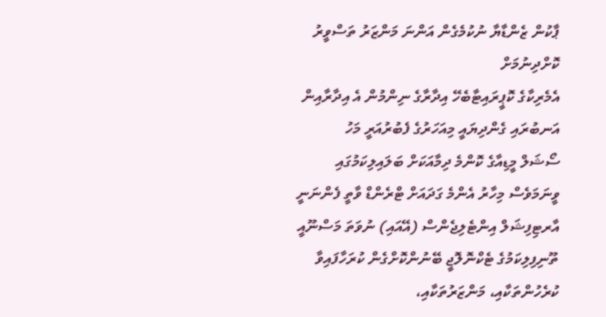ޕާކުން ޒެންޑާޔާ ނުކުމެގެން އަންނަ މަންޒަރު ތަސްވީރު ކޮށްދިނުމަށް
އެމެރިކާގެ ކޮޕީރައިޓާބެހޭ އިދާރާގެ ނިންމުން އެ އިދާރާއިން އަނބުރައި ގެންދިޔައީ މިއަހަރުގެ ފެބުރުއަރީ މަހު
ސޯޝަލް މީޑިއާގެ ކޮންމެ ދިމާއަކަށް ބަލައިލިކަމުގައި ވީނަމަވެސް މިހާރު އެންމެ ގަދައަށް ޓްރެންޑް ވާތީ ފެންނަނީ އާރޓިފިޝަލް އިންޓެލިޖެންސް (އޭއައި) ނުވަތަ މަސްނޫއީ ތޫނިފިލިކަމުގެ ޓެކްނޮލޮޖީ ބޭނުންކޮށްގެން ކުރަހާފައިވާ ކުރެހުންތަކާއި، މަންޒަރުތަކާއި،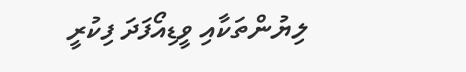ލިޔުންތަކާއި ވީޑިއޯފަދަ ފިކުރީ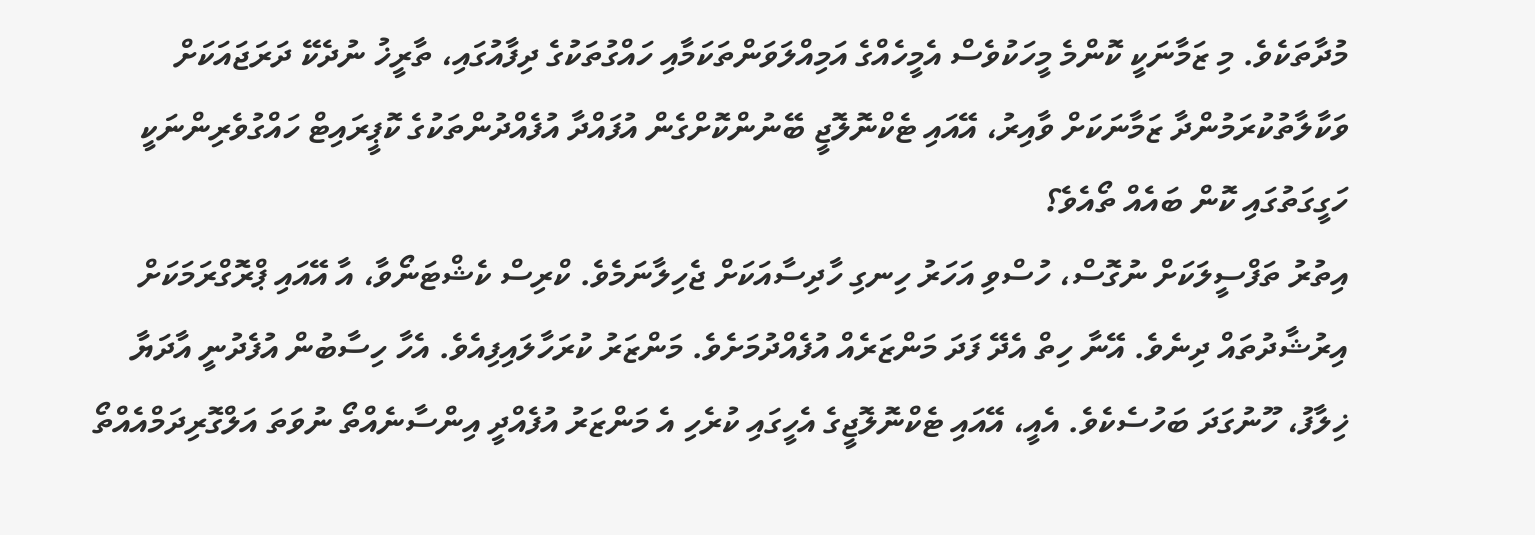މުދާތަކެވެ. މި ޒަމާނަކީ ކޮންމެ މީހަކުވެސް އެމީހެއްގެ އަމިއްލަވަންތަކަމާއި ހައްގުތަކުގެ ދިފާއުގައި، ތާރީޚު ނުދެކޭ ދަރަޖައަކަށް ވަކާލާތުކުރަމުންދާ ޒަމާނަކަށް ވާއިރު، އޭއައި ޓެކްނޮލޮޖީ ބޭނުންކޮށްގެން އުފައްދާ އުފެއްދުންތަކުގެ ކޮޕީރައިޓް ހައްގުވެރިންނަކީ ހަގީގަތުގައި ކޮން ބައެއް ތޯއެވެ؟
އިތުރު ތަފްސީލަކަށް ނުގޮސް، ހުސްވި އަހަރު ހިނގި ހާދިސާއަކަށް ޖެހިލާނަމެވެ. ކްރިސް ކެޝްޓަނޯވާ، އާ އޭއައި ޕްރޮގްރަމަކަށް އިރުޝާދުތައް ދިނެވެ. އޭނާ ހިތް އެދޭ ފަދަ މަންޒަރެއް އުފެއްދުމަށެވެ. މަންޒަރު ކުރަހާލައިފިއެވެ. އެހާ ހިސާބުން އުފެދުނީ އާދަޔާ ޚިލާފު، ހޫނުގަދަ ބަހުސެކެވެ. އެއީ، އޭއައި ޓެކްނޮލޮޖީގެ އެހީގައި ކުރެހި އެ މަންޒަރު އުފެއްދީ އިންސާނެއްތޯ ނުވަތަ އަލްގޮރިދަމްއެއްތޯ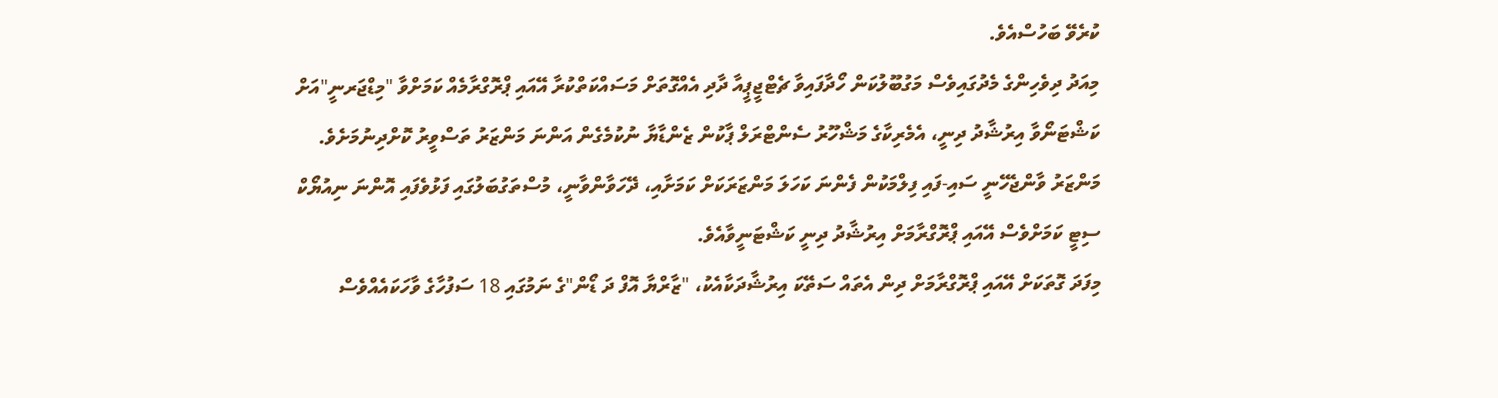ކުރެވޭ ބަހުސްއެވެ.
މިއަދު ދިވެހިންގެ މެދުގައިވެސް މަގުބޫލުކަން ހޯދާފައިވާ ޗެޓްޖީޕީއާ ދާދި އެއްގޮތަށް މަސައްކަތްކުރާ އޭއައި ޕްރޮގްރާމެއް ކަމަށްވާ "މިޑްޖަރނީ"އަށް ކަޝްޓަނޯވާ އިރުޝާދު ދިނީ، އެމެރިކާގެ މަޝްހޫރު ސެންޓްރަލް ޕާކުން ޒެންޑާޔާ ނުކުމެގެން އަންނަ މަންޒަރު ތަސްވީރު ކޮށްދިނުމަށެވެ. މަންޒަރު ވާންޖެހޭނީ ސައި-ފައި ފިލްމަކުން ފެންނަ ކަހަލަ މަންޒަރަކަށް ކަމަށާއި، ދޭހަވާންވާނީ، މުސްތަގުބަލުގައި ފަޅުވެފައި އޮންނަ ނިއުޔޯކް ސިޓީ ކަމަށްވެސް އޭއައި ޕްރޮގްރާމަށް އިރުޝާދު ދިނީ ކަޝްޓަނީވާއެވެ.
މިފަދަ ގޮތަކަށް އޭއައި ޕްރޮގްރާމަށް ދިން އެތައް ސަތޭކަ އިރުޝާދަކާއެކު، "ޒާރްޔާ އޮފް ދަ ޑޯން"ގެ ނަމުގައި 18 ސަފުހާގެ ވާހަކައެއްވެސް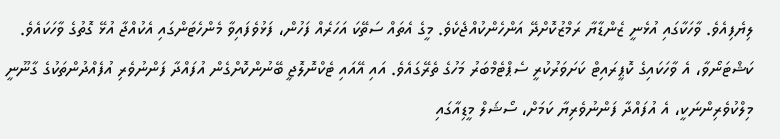ލިޔެފިއެވެ. ވާހަކާގައި އުޅެނީ ޒެންޑާޔާ ރަމްޒުކޮށްދޭ އަންހެންކުއްޖެކެވެ. މީގެ އެތައް ސަތޭކަ އަހަރެއް ފަހުން، ފަޅުވެފައިވާ މެންހެޓަންގައި އެކުއްޖާ އުޅޭ ގޮތުގެ ވާހަކައެވެ. ކަޝްޓަނޯވާ، އެ ވާހަކައިގެ ކޮޕީރައިޓް ކަށަވަރުކުރީ ސެޕްޓެމްބަރު މަހުގެ ތެރޭގައެވެ. އައި އޭއައި ޓެކްނޮލޮޖީ ބޭނުންކޮށްގެން އުފައްދާ ފަންނުވެރި އުފެއްދުންތަކުގެ ގާނޫނީ މިލްކުވެރިންނަކީ، އެ އުފައްދާ ފަންނުވެރިޔާ ކަމަށް، ސޯޝަލް މީޑިއާގައި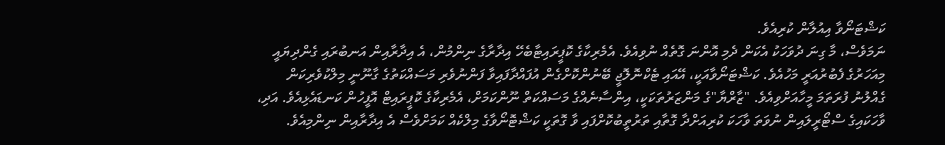ކަޝްޓަނޯވާ އިއުލާން ކުރިއެވެ.
ނަމަވެސް، މާ ގިނަ ދުވަހަކު އެކަން ދެމި އޮންނަ ގޮތެއް ނުވިއެވެ. އެމެރިކާގެ ކޮޕީރައިޓާބެހޭ އިދާރާގެ ނިންމުން، އެ އިދާރާއިން އަނބުރައި ގެންދިޔައީ މިއަހަރުގެ ފެބުރުއަރީ މަހުއެވެ. ކަޝްޓަނޯވާއަކީ، އޭއައި ޓެކްނޮލޮޖީ ބޭނުންކޮށްގެން އުފައްދާފައިވާ ފަންނުވެރި މަސައްކަތުގެ ގާނޫނީ މިލްކުވެރިކަން ގެއްލުނު ފުރަތަމަ މީހާއަށްވިއެވެ. "ޒާރްޔާ"ގެ މަންޒަރުތަކަކީ، އިންސާނެއްގެ މަސައްކަތް ނޫންކަމަށް، އެމެރިކާގެ ކޮޕީރައިޓް އޮފީހުން ކަނޑައެޅިއެވެ. އަދި، ވާހަކައިގެ ސްޓޯރީލައިން ނުވަތަ ވާހަކަ ކުރިއަށްދާ ގޮތާއި ތަރުތީބުކޮށްފައި ވާ ގޮތަކީ ކަޝްޓޮނޯވާގެ މިލްކެއް ކަމަށްވެސް އެ އިދާރާއިން ނިންމިއެވެ.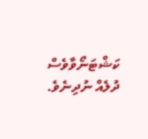ކަޝްޓަނޯވާވެސް ދުލެއް ނުދިނެވެ.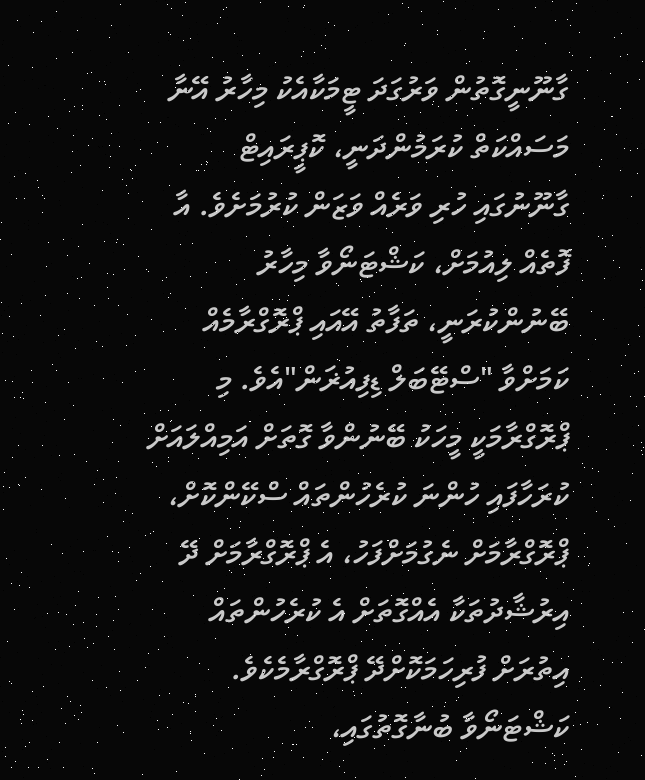ގާނޫނީގޮތުން ވަރުގަދަ ޓީމަކާއެކު މިހާރު އޭނާ މަސައްކަތް ކުރަމުންދަނީ، ކޮޕީރައިޓް ގާނޫނުގައި ހުރި ވަރެއް ވަޒަން ކުރުމަށެވެ. އާ ފޮތެއް ލިއުމަށް، ކަޝްޓަނޯވާ މިހާރު ބޭނުންކުރަނީ، ތަފާތު އޭއައި ޕްރޮގްރާމެއް ކަމަށްވާ "ސްޓޭބަލް ޑިފިއުޜަން"އެވެ. މި ޕްރޮގްރާމަކީ މީހަކު ބޭނުންވާ ގޮތަށް އަމިއްލައަށް ކުރަހާފައި ހުންނަ ކުރެހުންތައް ސްކޭންކޮށް، ޕްރޮގްރާމަށް ނެގުމަށްފަހު، އެ ޕްރޮގްރާމަށް ދޭ އިރުޝާދުތަކާ އެއްގޮތަށް އެ ކުރެހުންތައް އިތުރަށް ފުރިހަމަކޮށްދޭ ޕްރޮގްރާމެކެވެ. ކަޝްޓަނޯވާ ބުނާގޮތުގައި،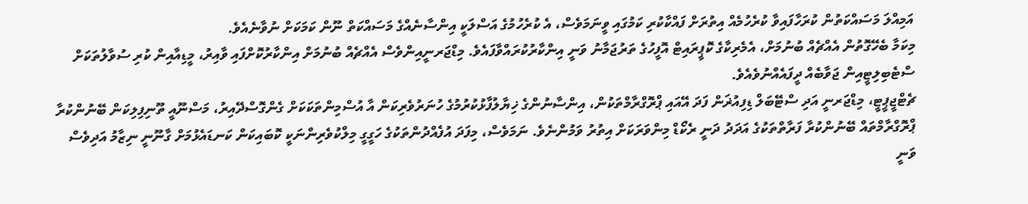އަމިއްލަ މަސައްކަތުން ކުރަހާފައިވާ ކުރެހުމެއް އިތުރަށް ފައްކާކުރި ކަމުގައި ވީނަމަވެސް، އެ ކުރެހުމުގެ އަސްލަކީ އިންސާނެއްގެ މަސައްކަތް ނޫން ކަމަކަށް ނުވާނެއެވެ.
މިކަމާ ބެހޭގޮތުން އެއްޗެއް ބުނުމަށް، އެމެރިކާގެ ކޮޕީރައިޓް އޮފީހުގެ ތަރުޖަމާނު ވަނީ އިންކާރުކުރައްވާފައެވެ. މިޑްޖަރނީއިންވެސް އެއްޗެއް ބުނުމަށް އިންކާރުކޮށްފައި ވާއިރު، މީޑިއާއިން ކުރި ސުވާލުތަކަށް ސްޓެބިލިޓީއިން ޖަވާބެއް ދީފައެއްނުވެއެވެ.
ޗެޓްޖީޕީޓީ، މިޑްޖަރނީ އަދި ސްޓޭބަލް ޑިފިއުޜަން ފަދަ އޭއައި ޕްރޮގްރާމްތަކުން، އިންސާނުންގެ ޚިޔާލުފާޅުކުރުމުގެ ހުނަރުވެރިކަން އާ އުސްމިންތަކަކަށް ގެންގޮސްދޭއިރު، މަސްނޫއީ ތޫނިފިލިކަން ބޭނުންކުރާ ޕްރޮގްރާމްތައް ބޭނުންކުރާ ފަރާތްތަކުގެ އަދަދު ދަނީ ރެކޯޑް މިންވަރަކަށް އިތުރު ވަމުންނެވެ. ނަމަވެސް، މިފަދަ އުފެއްދުންތަކުގެ ހަގީގީ މިލްކުވެރިންނަކީ ކޮބައިކަން ކަނޑައެޅުމަށް ގާނޫނީ ނިޒާމު އަދިވެސް ވަނީ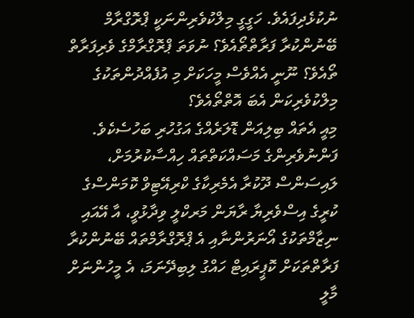ނުކުޅެދިފައެވެ. ހަގީގީ މިލްކުވެރިންނަކީ ޕްރޮގްރާމް ބޭނުންކުރާ ފަރާތްތޯއެވެ؟ ނުވަތަ ޕްރޮގްރާމްގެ ވެރިފަރާތް ތޯއެވެ؟ ނޫނީ އެއްވެސް މީހަކަށް މި އުފެއްދުންތަކުގެ މިލްކުވެރިކަން އެބަ އޮތްތޯއެވެ؟
މިއީ އެތައް ބިލިއަން ޑޮލަރެއްގެ އަގުހުރި ބަހުސެކެވެ. ފަންނުވެރިންގެ މަސައްކަތްތައް ހިއްސާކުރުމަށް، ލައިސަންސް ދޫކުރާ އެމެރިކާގެ ކްރިއޭޓިވް ކޮމަންސްގެ ކުރީގެ އިސްވެރިޔާ ރާޔަން މަރކްލީ ވިދާޅުވީ، އާ އޭއައި ނިޒާމްތަކުގެ އޯނަރުންނާއި އެ ޕްރޮގްރާމްތައް ބޭނުންކުރާ ފަރާތްތަކަށް ކޮޕީރައިޓް ހައްގު ލިބިދޭނަމަ، އެ މީހުންނަށް މާލީ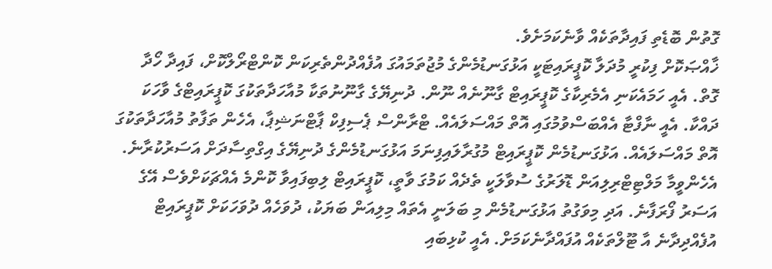ގޮތުން ބޮޑެތި ފައިދާތަކެއް ވާނެކަމަށެވެ.
ޚާއްޞަކޮށް ފިކުރީ މުދަލާ ކޮޕީރައިޓަކީ އަޅުގަނޑުމެންގެ މުޖުތަމައުގަ އުފެއްދުންތެރިކަން ކޮންޓްރޯލްކޮށް، ފައިދާ ހޯދާ ގޮތް. އެއީ ހަމައެކަނި އެމެރިކާގެ ކޮޕީރައިޓް ގާނޫނެއް ނޫން. ދުނިޔޭގެ ގާނޫނުތަކާ މުއާހަދާތަކުގަ ކޮޕީރައިޓްގެ ވާހަކަ ދައްކާ. އެއީ ނާފްޓާ އެއްބަސްވުމުގައި އޮތް މައްސަލައެއް. ޓްރާންސް ޕެސިފިކް ޕާޓްނަޝިޕާ، އެހެން ތަފާތު މުއާހަދާތަކުގަ އޮތް މައްސަލައެއް. އަޅުގަނޑުމެން ކޮޕީރައިޓް މުގުރާލައިފިނަމަ އަޅުގަނޑުމެންގެ ދުނިޔޭގެ އިގްތިސާދަށް އަސަރުކުރާނެ. އެހެންވީމާ މަލްޓިޓްރިލިއަން ޑޮލަރުގެ ސުވާލަކީ ތެދެއް ކަމުގަ ވާތީ، ކޮޕީރައިޓް ލިބިފައިވާ ކޮންމެ އެއްޗަކަށްވެސް އޭގެ އަސަރު ފޯރަފާނެ. އަދި މިވަގުތު އަޅުގަނޑުމެން މި ބަލަނީ އެތައް މިލިއަން ބަޔަކު، ދުވަހެއް ދުވަހަކަށް ކޮޕީރައިޓް އުފެއްދިދާނެ އާ ޓޫލްތަކެއް އުފައްދާނެކަމަށް. އެއީ ކުޅިބައި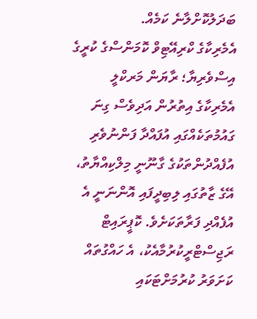ބަދަލުކޮށްލާނެ ކަމެއް.
އެމެރިކާގެ ކްރިއޭޓިވް ކޮމަންސްގެ ކުރީގެ އިސްވެރިޔާ؛ ރާޔަން މަރކްލީ
އެމެރިކާގެ އިތުރުން އަދިވެސް ގިނަ ގައުމުތަކެއްގައި އުފައްދާ ފަންނުވެރި އުފެއްދުންތަކުގެ ގާނޫނީ މިލްކިއްޔާތު، އޭގެ ޒާތުގައި ލިބިދީފައި އޮންނަނީ އެ އުފެއްދި ފަރާތަކަށެވެ. ކޮޕީރައިޓް ރަޖިސްޓްރީކުރުމާއެކު، އެ ހައްގުތައް ކަށަވަރު ކުރުމަށްޓަކައި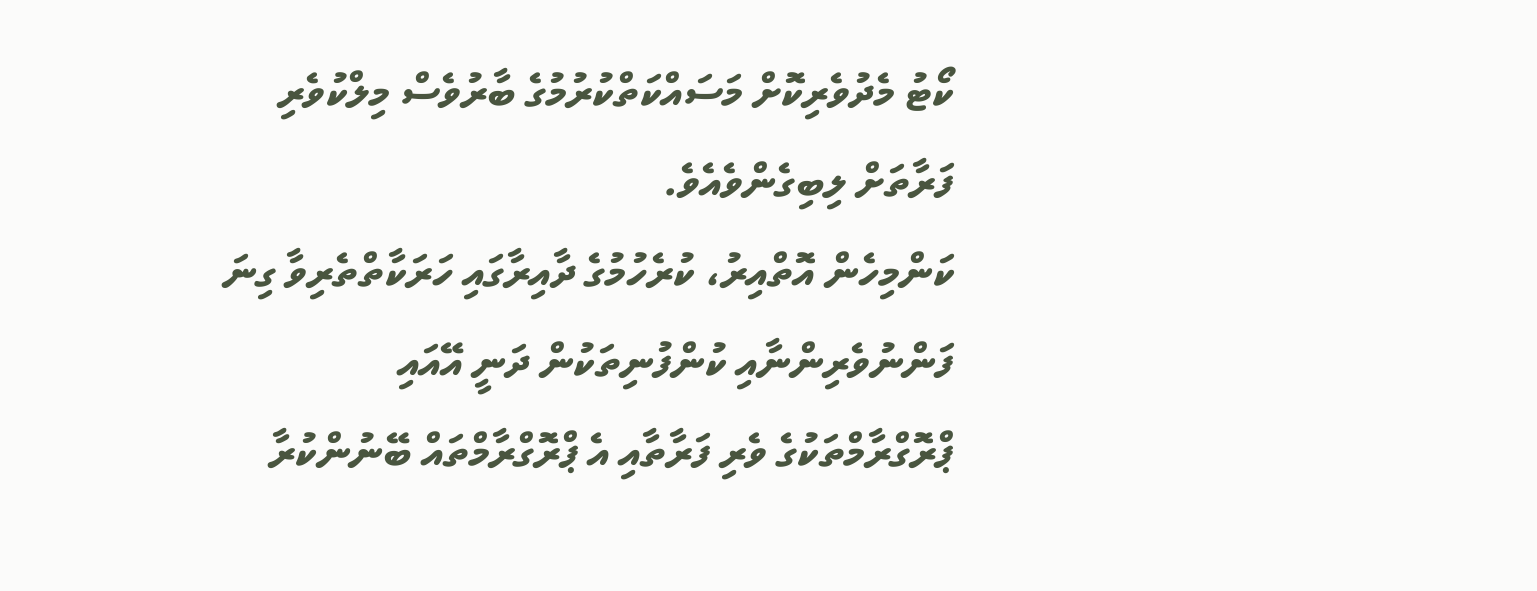ކޯޓު މެދުވެރިކޮށް މަސައްކަތްކުރުމުގެ ބާރުވެސް މިލްކުވެރި ފަރާތަށް ލިބިގެންވެއެވެ.
ކަންމިހެން އޮތްއިރު، ކުރެހުމުގެ ދާއިރާގައި ހަރަކާތްތެރިވާ ގިނަ ފަންނުވެރިންނާއި ކުންފުނިތަކުން ދަނީ އޭއައި ޕްރޮގްރާމްތަކުގެ ވެރި ފަރާތާއި އެ ޕްރޮގްރާމްތައް ބޭނުންކުރާ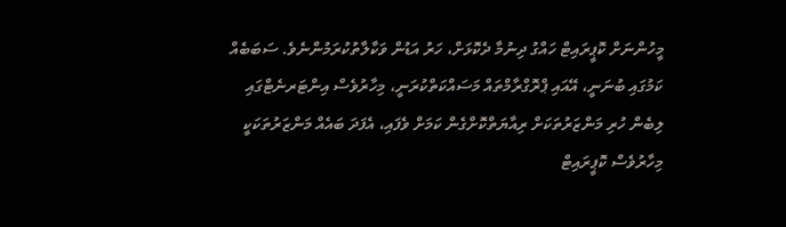މީހުންނަށް ކޮޕީރައިޓް ހައްގު ދިނުމާ ދެކޮޅަށް، ހަރު އަޑުން ވަކާލާތުކުރަމުންނެވެ. ސަބަބެއް ކަމުގައި ބުނަނީ، އޭއައި ޕްރޮގްރާމްތައް މަސައްކަތްކުރަނީ، މިހާރުވެސް އިންޓަރނެޓްގައި ލިބެން ހުރި މަންޒަރުތަކަށް ރިއާޔަތްކޮށްގެން ކަމަށް ވެފައި، އެފަދަ ބައެއް މަންޒަރުތަކަކީ މިހާރުވެސް ކޮޕީރައިޓް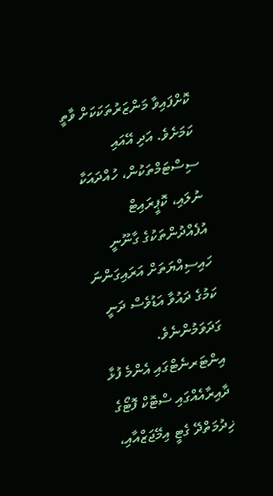ކޮށްފައިވާ މަންޒަރުތަކަކަށް ވާތީ ކަމަށެވެ. އަދި އޭއައި ސިސްޓަމްތަކުން، ހުއްދައަކާ ނުލައި، ކޮޕީރައިޓް އުފެއްދުންތަކުގެ ގާނޫނީ ހައިސިއްޔަތަށް އަރައިގަންނަ ކަމުގެ ދައުވާ އަޑުވެސް ދަނީ ގަދަވަމުންނެވެ.
އިންޓަރނެޓްގައި އެންމެ ފުޅާ ދާއިރާއެއްގައި ސްޓޮކް ފޮޓޯގެ ޚިދުމަތްދޭ ގެޓީ އިމޭޖަޒްއާއި،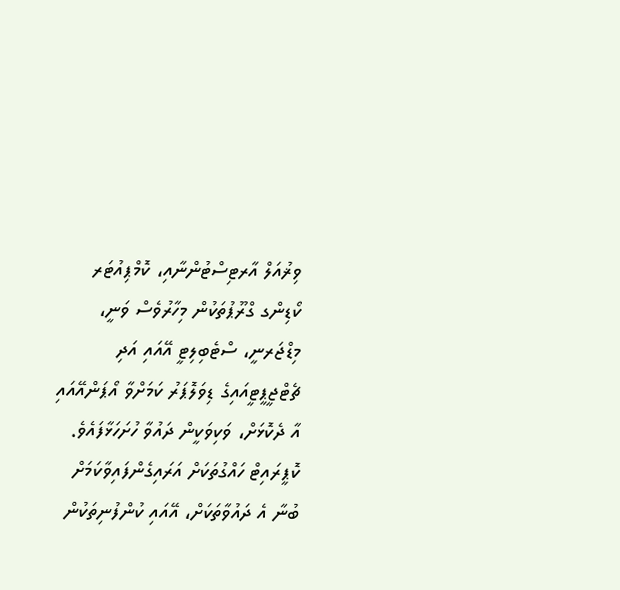ވިޜުއަލް އާރޓިސްޓުންނާއި، ކޮމްޕިއުޓަރ ކޯޑިންގ ގްރޫޕުތަކުން މިހާރުވެސް ވަނީ، މިޑްޖަރނީ، ސްޓެބިލިޓީ އޭއައި އަދި ޗެޓްޖީޕީޓީއައިގެ ޑިވަލޮޕަރު ކަމަށްވާ އޯޕަންއޭއައި އާ ދެކޮޅަށް، ވަކިވަކީން ދައުވާ ހުށަހަޅާފައެވެ. ކޮޕީރައިޓް ހައްގުތަކަށް އަރައިގެންފައިވާކަމަށް ބުނާ އެ ދައުވާތަކަށް، އޭއައި ކުންފުނިތަކުން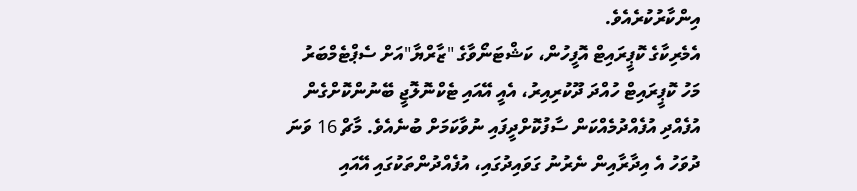އިންކާރުކުރެއެވެ.
އެމެރިކާގެ ކޮޕީރައިޓް އޮފީހުން، ކަޝްޓަނޯވާގެ "ޒާރްޔާ"އަށް ސެޕްޓެމްބަރު މަހު ކޮޕީރައިޓް ހުއްދަ ދޫކުރިއިރު، އެއީ އޭއައި ޓެކްނޮލޮޖީ ބޭނުންކޮށްގެން އުފެއްދި އުފެއްދުމެއްކަން ސާފުކޮށްދީފައި ނުވާކަމަށް ބުނެއެވެ. މާޗް 16 ވަނަ ދުވަހު އެ އިދާރާއިން ނެރުނު ގަވައިދުގައި، އުފެއްދުންތަކުގައި އޭއައި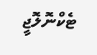ޓެކްނޮލޮޖީ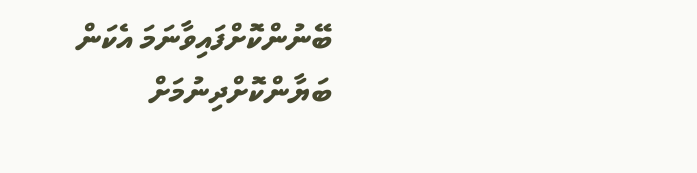ބޭނުންކޮށްފައިވާނަމަ އެކަން ބަޔާންކޮށްދިނުމަށް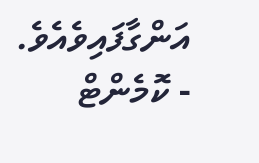އަންގާފައިވެއެވެ.
- ކޮމެންޓް